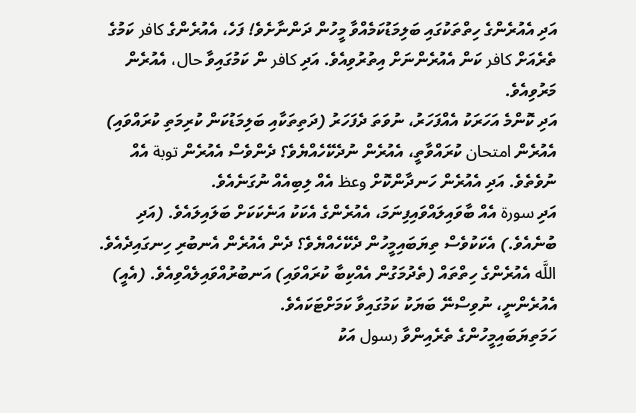އަދި އެއުރެންގެ ހިތްތަކުގައި ބަލިމަޑުކަމެއްވާ މީހުން ދަންނާށެވެ! ފަހެ، އެއުރެންގެ كافر ކަމުގެ ތެރެއަށް كافر ކަން އެއުރެންނަށް އިތުރުވިއެވެ. އަދި كافر ން ކަމުގައިވާ حال، އެއުރެން މަރުވިއެވެ.
އަދި ކޮންމެ އަހަރަކު އެއްފަހަރު، ނުވަތަ ދެފަހަރު (ދަތިތަކާއި ބަލިމަޑުކަން ކުރިމަތި ކުރައްވައި) އެއުރެން امتحان ކުރައްވާތީ، އެއުރެން ނުދެކޭހެއްޔެވެ؟ ދެންވެސް އެއުރެން توبة އެއް ނުވެތެވެ. އަދި އެއުރެން ހަނދާންކޮށް وعظ އެއް ލިބިއެއް ނުގަނެއެވެ.
އަދި سورة އެއް ބާވައިލައްވައިފިނަމަ، އެއުރެންގެ އެކަކު އަނެކަކަށް ބަލައިލައެވެ. (އަދި ބުނެއެވެ.) އެކަކުވެސް ތިޔަބައިމީހުން ދެކޭހެއްޔެވެ؟ ދެން އެއުރެން އެނބުރި ހިނގައިދެއެވެ. اللَّه އެއުރެންގެ ހިތްތައް (ތެދުމަގުން އެއްކިބާ ކުރައްވައި) އަނބުރުއްވައިލެއްވިއެވެ. (އެއީ) އެއުރެންނީ، ނުވިސްނޭ ބަޔަކު ކަމުގައިވާ ކަމަށްޓަކައެވެ.
ހަމަތިޔަބައިމީހުންގެ ތެރެއިންވާ رسول އަކު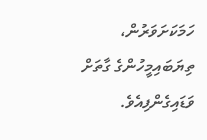ހަމަކަށަވަރުން، ތިޔަބައިމީހުންގެ ގާތަށް ވަޑައިގެންފިއެވެ.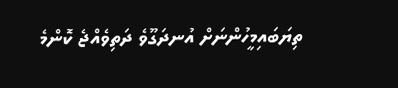ތިޔަބައިމީހުންނަށް އުނދަގޫވެ ދަތިވެއްޖެ ކޮންމެ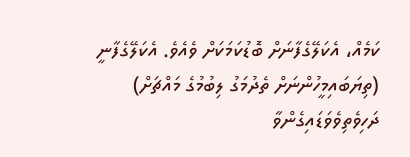ކަމެއް، އެކަލޭގެފާނަށް ބޮޑުކަމަކަށް ވެއެވެ. އެކަލޭގެފާނީ (ތިޔަބައިމީހުންނަށް ތެދުމަގު ލިބުމުގެ މައްޗަށް) ދަހިވެތިވެވަޑައިގެންވާ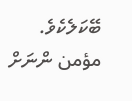ބޭކަލެކެވެ. مؤمن ންނަށް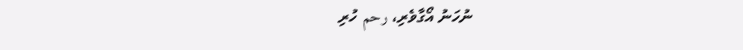ނުހަނު އޯގާވެރި، رحم ހުރި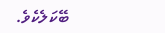ބޭކަލެކެވެ.